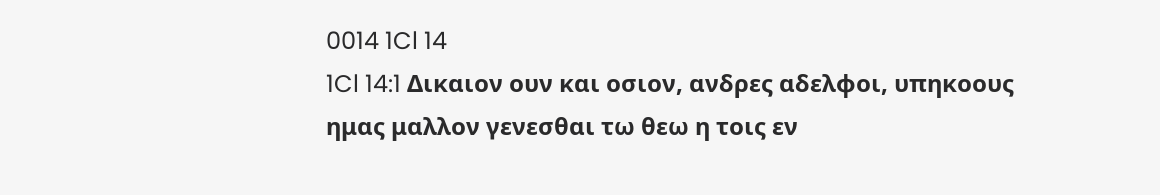0014 1Cl 14
1Cl 14:1 Δικαιον ουν και οσιον, ανδρες αδελφοι, υπηκοους ημας μαλλον γενεσθαι τω θεω η τοις εν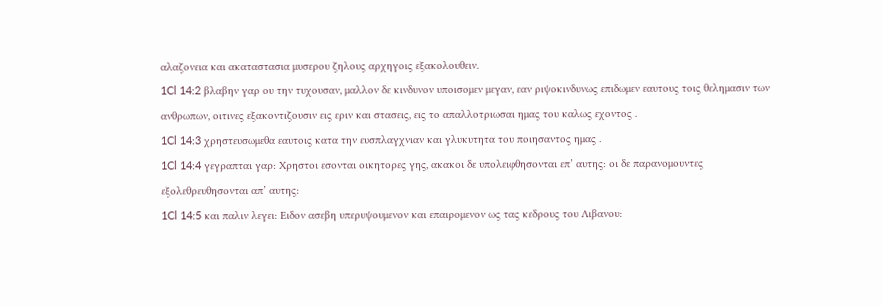αλαζονεια και ακαταστασια μυσερου ζηλους αρχηγοις εξακολουθειν.
1Cl 14:2 βλαβην γαρ ου την τυχουσαν, μαλλον δε κινδυνον υποισομεν μεγαν, εαν ριψοκινδυνως επιδωμεν εαυτους τοις θελημασιν των ανθρωπων, οιτινες εξακοντιζουσιν εις εριν και στασεις, εις το απαλλοτριωσαι ημας του καλως εχοντος .
1Cl 14:3 χρηστευσωμεθα εαυτοις κατα την ευσπλαγχνιαν και γλυκυτητα του ποιησαντος ημας .
1Cl 14:4 γεγραπται γαρ: Χρηστοι εσονται οικητορες γης, ακακοι δε υπολειφθησονται επ’ αυτης: οι δε παρανομουντες εξολεθρευθησονται απ’ αυτης:
1Cl 14:5 και παλιν λεγει: Ειδον ασεβη υπερυψουμενον και επαιρομενον ως τας κεδρους του Λιβανου: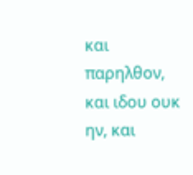και παρηλθον, και ιδου ουκ ην, και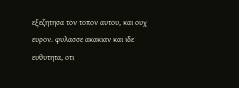εξεζητησα τον τοπον αυτου, και ουχ ευρον. φυλασσε ακακιαν και ιδε ευθυτητα, οτι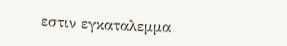εστιν εγκαταλεμμα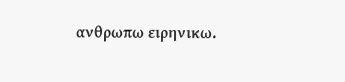ανθρωπω ειρηνικω.